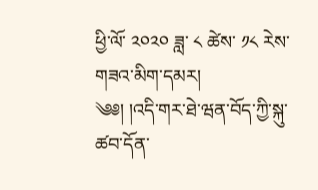ཕྱི་ལོ་ ༢༠༢༠ ཟླ་ ༨ ཚེས་ ༡༨ རེས་གཟའ་མིག་དམར།
༄༅། །འདི་གར་ཐེ་ཝན་བོད་ཀྱི་སྐུ་ཚབ་དོན་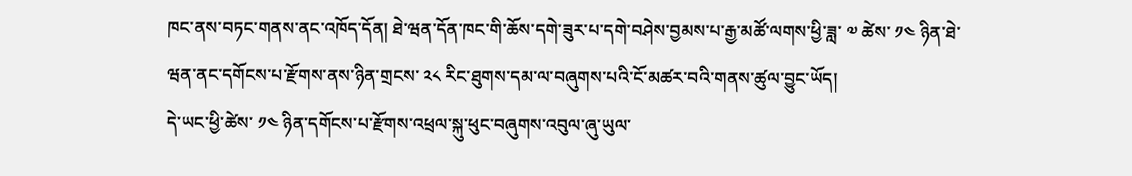ཁང་ནས་བཏང་གནས་ནང་འཁོད་དོན། ཐེ་ཝན་དོན་ཁང་གི་ཆོས་དགེ་ཟུར་པ་དགེ་བཤེས་བྱམས་པ་རྒྱ་མཚོ་ལགས་ཕྱི་ཟླ་ ༧ ཚེས་ ༡༤ ཉིན་ཐེ་ཝན་ནང་དགོངས་པ་རྫོགས་ནས་ཉིན་གྲངས་ ༢༨ རིང་ཐུགས་དམ་ལ་བཞུགས་པའི་ངོ་མཚར་བའི་གནས་ཚུལ་བྱུང་ཡོད།
དེ་ཡང་ཕྱི་ཚེས་ ༡༤ ཉིན་དགོངས་པ་རྫོགས་འཕྲལ་སྐུ་ཕུང་བཞུགས་འབུལ་ཞུ་ཡུལ་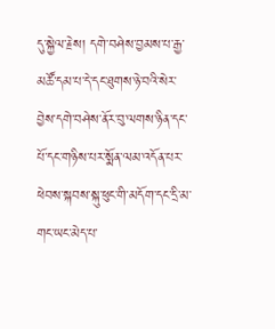དུ་སྐྱེལ་རྗེས། དགེ་བཤེས་བྱམས་པ་རྒྱ་མཚོ་དམ་པ་དེ་དང་ཐུགས་ཉེ་བའི་སེར་བྱེས་དགེ་བཤེས་ནོར་བུ་ལགས་ཉིན་དང་པོ་དང་གཉིས་པར་སྨོན་ལམ་འདོན་པར་ཕེབས་སྐབས་སྐུ་ཕུང་གི་མདོག་དང་དྲི་མ་གང་ཡང་མེད་པ་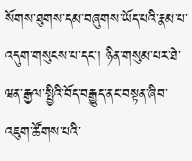སོགས་ཐུགས་དམ་བཞུགས་ཡོད་པའི་རྣམ་པ་འདུག་གསུངས་པ་དང་། ཉིན་གསུམ་པར་ཐེ་ཝན་རྒྱལ་སྤྱིའི་བོད་བརྒྱུད་ནང་བསྟན་ཞིབ་འཇུག་ཚོགས་པའི་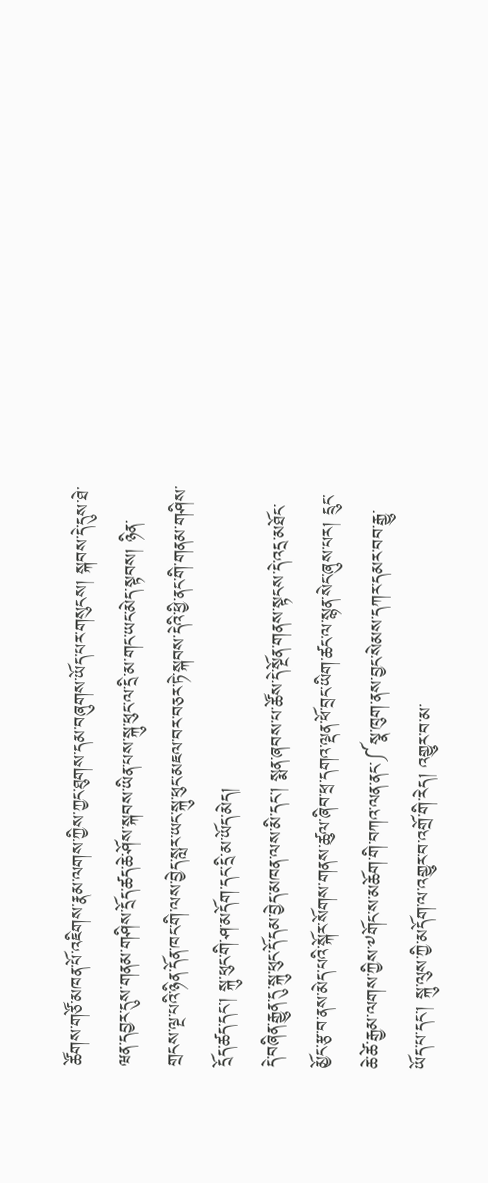ཚོགས་གཙོ་མཁན་པོ་འཇིགས་རྣམ་ལགས་ཀྱིས་ཀྱང་ཐུགས་དམ་བཞུགས་ཡོད་པར་གསུངས། སྐབས་དེ་དུས་ཐེ་ཝན་དབྱར་དུས་གནམ་གཤིས་དྲོད་ཚད་ཆེ་ཤོས་སྐབས་ཡིན་པས་སྐུ་ཕུང་ལ་དྲི་མ་གང་ཡང་མེད་སྟབས། ཉིན་གྲངས་ལྔ་པའི་ཉིན་དོན་ཁང་གི་ལས་བྱེད་སླར་ཡང་སྐུ་ཕུང་མཇལ་བར་བཅར་ཏེ་སྐབས་དེའི་ཕྱི་ནང་གི་གནམ་གཤིས་དྲོད་ཚད་དང་། སྐུ་ཕུང་གི་ཤ་མདོག་དང་དྲི་མ་ཡོད་མེད།
དེ་བཞིན་རྒྱུན་དུ་སྐུ་ཕུང་དོ་དམ་བྱེད་མཁན་ལས་མི་དང་། སྨན་ཞབས་པ་ཚོས་དེ་སྔོན་གནས་སྟངས་དེ་འདྲ་མཐོང་མྱོང་རྩ་བ་ནས་མེད་པའི་སྐོར་སོགས་གནས་ཚུལ་ཞིབ་ཕྲ་དགའ་ལྡན་ཕོ་བྲང་ཡིག་ཚང་ལ་སྙན་སེང་ཞུས་པར། དྲུང་ཆེ་ཚེ་རྒྱམ་ལགས་ཀྱིས་༸གོང་ས་མཆོག་གི་བཀའ་ལན་ནང་༼སྣ་ཁུག་ནས་བྱང་སེམས་དཀར་དམར་བབ་རྒྱུ་ཡོད་པ་དང་། སྐུ་ལུས་ཀྱི་མདོག་ལ་འགྱུར་བ་འགྲོ་གི་རེད། འགྱུར་བ་མ་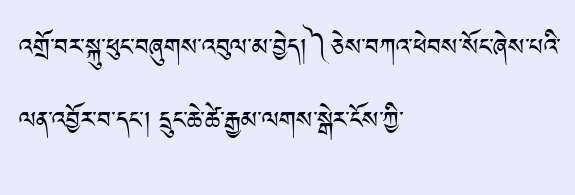འགྲོ་བར་སྐུ་ཕུང་བཞུགས་འབུལ་མ་བྱེད།༽ཅེས་བཀའ་ཕེབས་སོང་ཞེས་པའི་ལན་འབྱོར་བ་དང་། དྲུང་ཆེ་ཚེ་རྒྱམ་ལགས་སྒེར་ངོས་ཀྱི་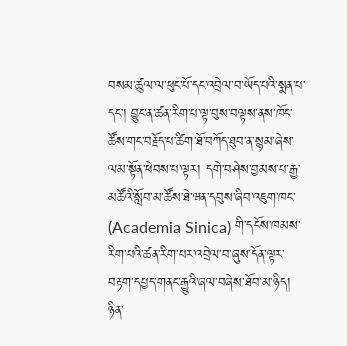བསམ་ཚུལ་ལ་ཕུང་པོ་དང་འབྲེལ་བ་ཡོད་པའི་སྨན་པ་དང་། བྱུང་ན་ཚན་རིག་པ་ལྟ་བུས་བལྟས་ནས་ཁོང་ཚོས་གང་བརྗོད་པ་ཚིག་ཐོ་བཀོད་ཐུབ་ན་སྙམ་ཞེས་ལམ་སྟོན་ཕེབས་པ་ལྟར། དགེ་བཤེས་བྱམས་པ་རྒྱ་མཚོའི་སློབ་མ་ཚོས་ཐེ་ཝན་དབུས་ཞིབ་འཇུག་ཁང་ (Academia Sinica) གི་དངོས་ཁམས་རིག་པའི་ཚན་རིག་པར་འབྲེལ་བ་ཞུས་དོན་ལྟར་བརྟག་དཔྱད་གནང་རྒྱུའི་ཞལ་བཞེས་ཐོབ་མ་ཉིད། ཉིན་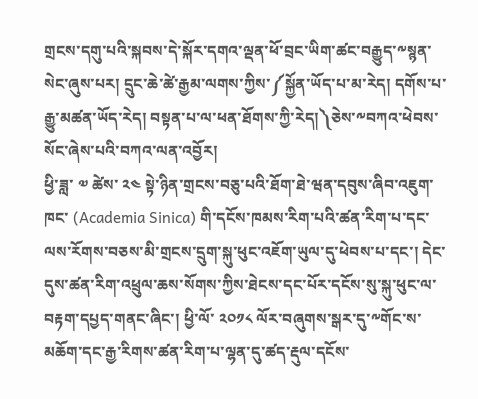གྲངས་དགུ་པའི་སྐབས་དེ་སྐོར་དགའ་ལྡན་ཕོ་བྲང་ཡིག་ཚང་བརྒྱུད་༸སྙན་སེང་ཞུས་པར། དྲུང་ཆེ་ཚེ་རྒྱམ་ལགས་ཀྱིས་༼སྐྱོན་ཡོད་པ་མ་རེད། དགོས་པ་རྒྱུ་མཚན་ཡོད་རེད། བསྟན་པ་ལ་ཕན་ཐོགས་ཀྱི་རེད།༽ཅེས་༸བཀའ་ཕེབས་སོང་ཞེས་པའི་བཀའ་ལན་འབྱོར།
ཕྱི་ཟླ་ ༧ ཚེས་ ༢༤ སྟེ་ཉིན་གྲངས་བཅུ་པའི་ཐོག་ཐེ་ཝན་དབུས་ཞིབ་འཇུག་ཁང་ (Academia Sinica) གི་དངོས་ཁམས་རིག་པའི་ཚན་རིག་པ་དང་ལས་རོགས་བཅས་མི་གྲངས་དྲུག་སྐུ་ཕུང་འཇོག་ཡུལ་དུ་ཕེབས་པ་དང་། དེང་དུས་ཚན་རིག་འཕྲུལ་ཆས་སོགས་ཀྱིས་ཐེངས་དང་པོར་དངོས་སུ་སྐུ་ཕུང་ལ་བརྟག་དཔྱད་གནང་ཞིང་། ཕྱི་ལོ་ ༢༠༡༨ ལོར་བཞུགས་སྒར་དུ་༸གོང་ས་མཆོག་དང་རྒྱ་རིགས་ཚན་རིག་པ་ལྷན་དུ་ཚད་རྡུལ་དངོས་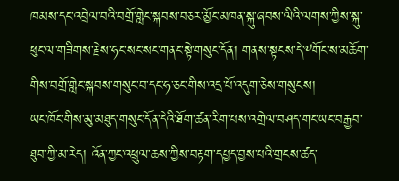ཁམས་དང་འབྲེལ་བའི་བགྲོ་གླེང་སྐབས་བཅར་མྱོང་མཁན་སྐུ་ཞབས་ལིའི་ལགས་ཀྱིས་སྐུ་ཕུང་ལ་གཟིགས་རྗེས་ཧང་སང་སང་གནང་སྟེ་གསུང་དོན། གནས་སྟངས་དེ་༸གོང་ས་མཆོག་གིས་བགྲོ་གླེང་སྐབས་གསུང་བ་དང་ཧ་ཅང་གིས་འདྲ་པོ་འདུག་ཅེས་གསུངས།
ཡང་ཁོང་གིས་མུ་མཐུད་གསུང་དོན་དེའི་ཐོག་ཚན་རིག་པས་འགྲེལ་བཤད་གང་ཡང་བརྒྱབ་ཐུབ་ཀྱི་མ་རེད། འོན་ཀྱང་འཕྲུལ་ཆས་ཀྱིས་བརྟག་དཔྱད་བྱས་པའི་གྲངས་ཚད་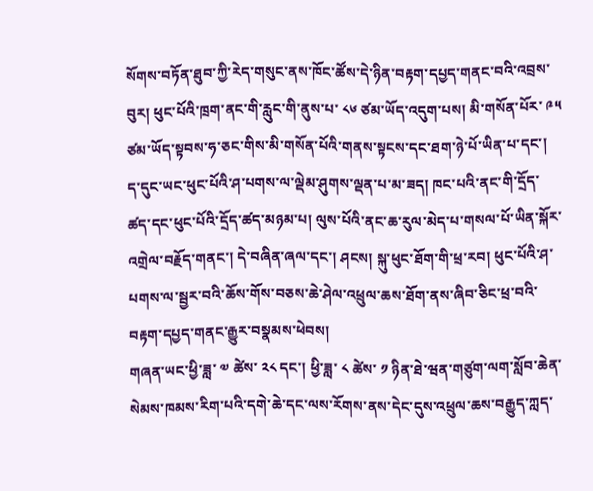སོགས་བཏོན་ཐུབ་ཀྱི་རེད་གསུང་ནས་ཁོང་ཚོས་དེ་ཉིན་བརྟག་དཔྱད་གནང་བའི་འབྲས་བུར། ཕུང་པོའི་ཁྲག་ནང་གི་རླུང་གི་ནུས་པ་ ༨༦ ཙམ་ཡོད་འདུག་པས། མི་གསོན་པོར་ ༩༥ ཙམ་ཡོད་སྟབས་ཧ་ཅང་གིས་མི་གསོན་པོའི་གནས་སྟངས་དང་ཐག་ཉེ་པོ་ཡིན་པ་དང་། ད་དུང་ཡང་ཕུང་པོའི་ཤ་པགས་ལ་ལྡེམ་ཤུགས་ལྡན་པ་མ་ཟད། ཁང་པའི་ནང་གི་དྲོད་ཚད་དང་ཕུང་པོའི་དྲོད་ཚད་མཉམ་པ། ལུས་པོའི་ནང་ཆ་རུལ་མེད་པ་གསལ་པོ་ཡིན་སྐོར་འགྲེལ་བརྗོད་གནང་། དེ་བཞིན་ཞལ་དང་། ཤངས། སྐུ་ཕུང་ཐོག་གི་ཕྲ་རབ། ཕུང་པོའི་ཤ་པགས་ལ་སྦྱར་བའི་ཆོས་གོས་བཅས་ཆེ་ཤེལ་འཕྲུལ་ཆས་ཐོག་ནས་ཞིབ་ཅིང་ཕྲ་བའི་བརྟག་དཔྱད་གནང་རྒྱུར་བསྣམས་ཕེབས།
གཞན་ཡང་ཕྱི་ཟླ་ ༧ ཚེས་ ༢༨ དང་། ཕྱི་ཟླ་ ༨ ཚེས་ ༡ ཉིན་ཐེ་ཝན་གཙུག་ལག་སློབ་ཆེན་སེམས་ཁམས་རིག་པའི་དགེ་ཆེ་དང་ལས་རོགས་ནས་དེང་དུས་འཕྲུལ་ཆས་བརྒྱུད་ཀླད་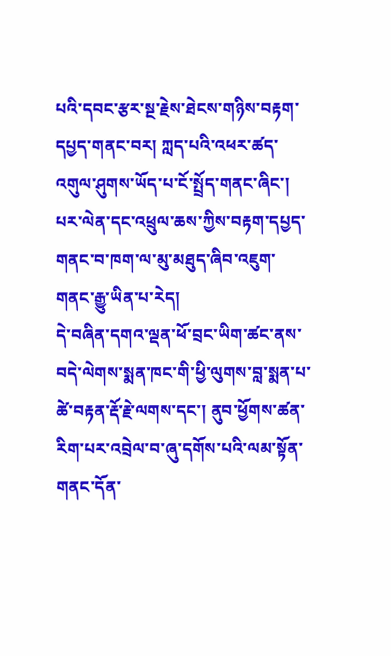པའི་དབང་རྩར་སྔ་རྗེས་ཐེངས་གཉིས་བརྟག་དཔྱད་གནང་བར། ཀླད་པའི་འཕར་ཚད་འགུལ་ཤུགས་ཡོད་པ་ངོ་སྤྲོད་གནང་ཞིང་། པར་ལེན་དང་འཕྲུལ་ཆས་ཀྱིས་བརྟག་དཔྱད་གནང་བ་ཁག་ལ་མུ་མཐུད་ཞིབ་འཇུག་གནང་རྒྱུ་ཡིན་པ་རེད།
དེ་བཞིན་དགའ་ལྡན་ཕོ་བྲང་ཡིག་ཚང་ནས་བདེ་ལེགས་སྨན་ཁང་གི་ཕྱི་ལུགས་བླ་སྨན་པ་ཚེ་བརྟན་རྡོ་རྗེ་ལགས་དང་། ནུབ་ཕྱོགས་ཚན་རིག་པར་འབྲེལ་བ་ཞུ་དགོས་པའི་ལམ་སྟོན་གནང་དོན་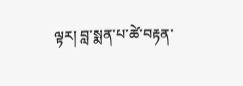ལྟར། བླ་སྨན་པ་ཚེ་བརྟན་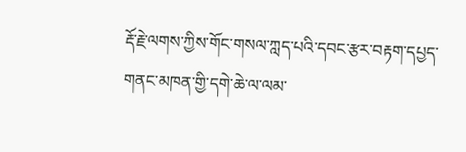རྡོ་རྗེ་ལགས་ཀྱིས་གོང་གསལ་ཀླད་པའི་དབང་རྩར་བརྟག་དཔྱད་གནང་མཁན་གྱི་དགེ་ཆེ་ལ་ལམ་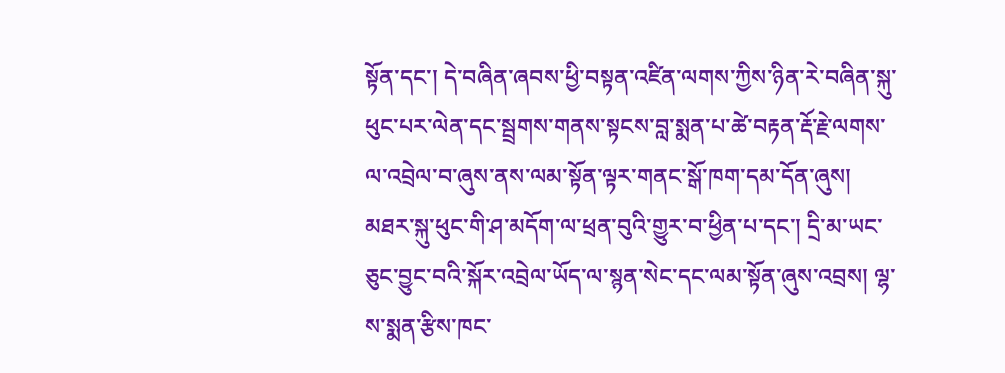སྟོན་དང་། དེ་བཞིན་ཞབས་ཕྱི་བསྟན་འཛིན་ལགས་ཀྱིས་ཉིན་རེ་བཞིན་སྐུ་ཕུང་པར་ལེན་དང་སྦྲགས་གནས་སྟངས་བླ་སྨན་པ་ཚེ་བརྟན་རྡོ་རྗེ་ལགས་ལ་འབྲེལ་བ་ཞུས་ནས་ལམ་སྟོན་ལྟར་གནང་སྒོ་ཁག་དམ་དོན་ཞུས།
མཐར་སྐུ་ཕུང་གི་ཤ་མདོག་ལ་ཕྲན་བུའི་གྱུར་བ་ཕྱིན་པ་དང་། དྲི་མ་ཡང་ཅུང་བྱུང་བའི་སྐོར་འབྲེལ་ཡོད་ལ་སྙན་སེང་དང་ལམ་སྟོན་ཞུས་འབྲས། ལྷ་ས་སྨན་རྩིས་ཁང་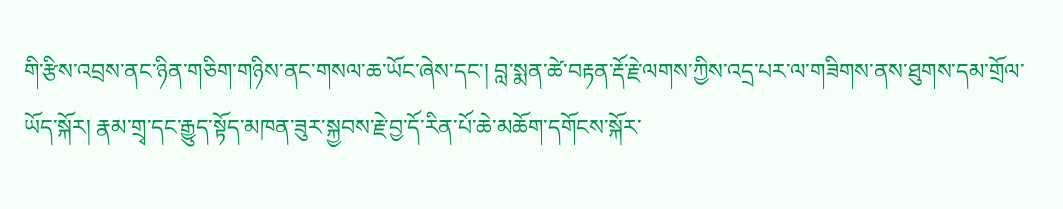གི་རྩིས་འབྲས་ནང་ཉིན་གཅིག་གཉིས་ནང་གསལ་ཆ་ཡོང་ཞེས་དང་། བླ་སྨན་ཚེ་བརྟན་རྡོ་རྗེ་ལགས་ཀྱིས་འདྲ་པར་ལ་གཟིགས་ནས་ཐུགས་དམ་གྲོལ་ཡོད་སྐོར། རྣམ་གྲྭ་དང་རྒྱུད་སྟོད་མཁན་ཟུར་སྐྱབས་རྗེ་བྱ་དོ་རིན་པོ་ཆེ་མཆོག་དགོངས་སྐོར་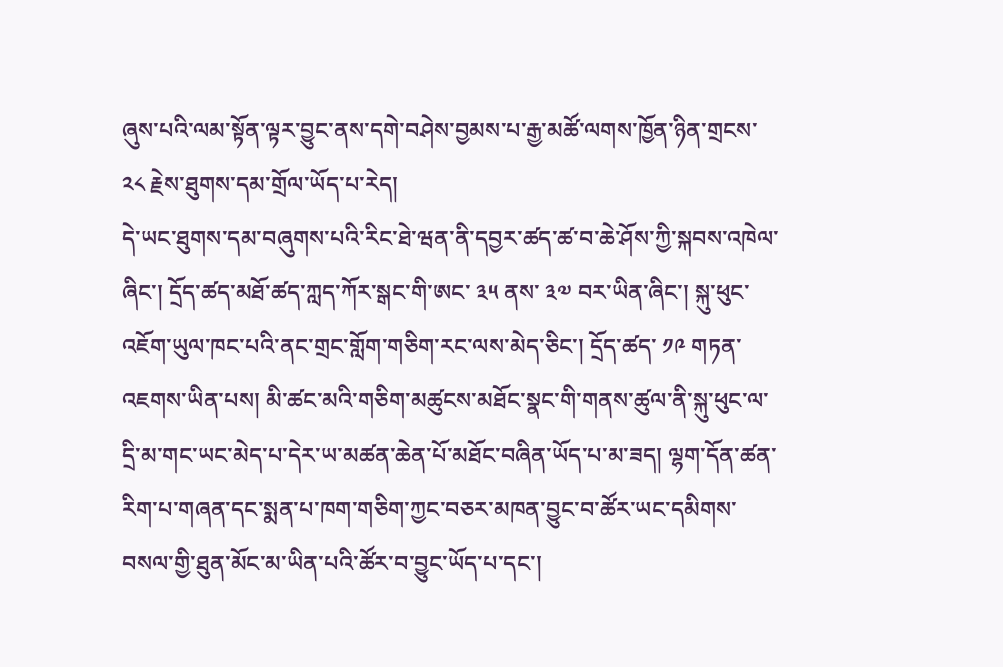ཞུས་པའི་ལམ་སྟོན་ལྟར་བྱུང་ནས་དགེ་བཤེས་བྱམས་པ་རྒྱ་མཚོ་ལགས་ཁྱོན་ཉིན་གྲངས་ ༢༨ རྗེས་ཐུགས་དམ་གྲོལ་ཡོད་པ་རེད།
དེ་ཡང་ཐུགས་དམ་བཞུགས་པའི་རིང་ཐེ་ཝན་ནི་དབྱར་ཚད་ཚ་བ་ཆེ་ཤོས་ཀྱི་སྐབས་འཁེལ་ཞིང་། དྲོད་ཚད་མཐོ་ཚད་ཀླད་ཀོར་སྒང་གི་ཨང་ ༣༥ ནས་ ༣༧ བར་ཡིན་ཞིང་། སྐུ་ཕུང་འཇོག་ཡུལ་ཁང་པའི་ནང་གྲང་གློག་གཅིག་རང་ལས་མེད་ཅིང་། དྲོད་ཚད་ ༡༩ གཏན་འཇགས་ཡིན་པས། མི་ཚང་མའི་གཅིག་མཚུངས་མཐོང་སྣང་གི་གནས་ཚུལ་ནི་སྐུ་ཕུང་ལ་དྲི་མ་གང་ཡང་མེད་པ་དེར་ཡ་མཚན་ཆེན་པོ་མཐོང་བཞིན་ཡོད་པ་མ་ཟད། ལྷག་དོན་ཚན་རིག་པ་གཞན་དང་སྨན་པ་ཁག་གཅིག་ཀྱང་བཅར་མཁན་བྱུང་བ་ཚོར་ཡང་དམིགས་བསལ་གྱི་ཐུན་མོང་མ་ཡིན་པའི་ཚོར་བ་བྱུང་ཡོད་པ་དང་།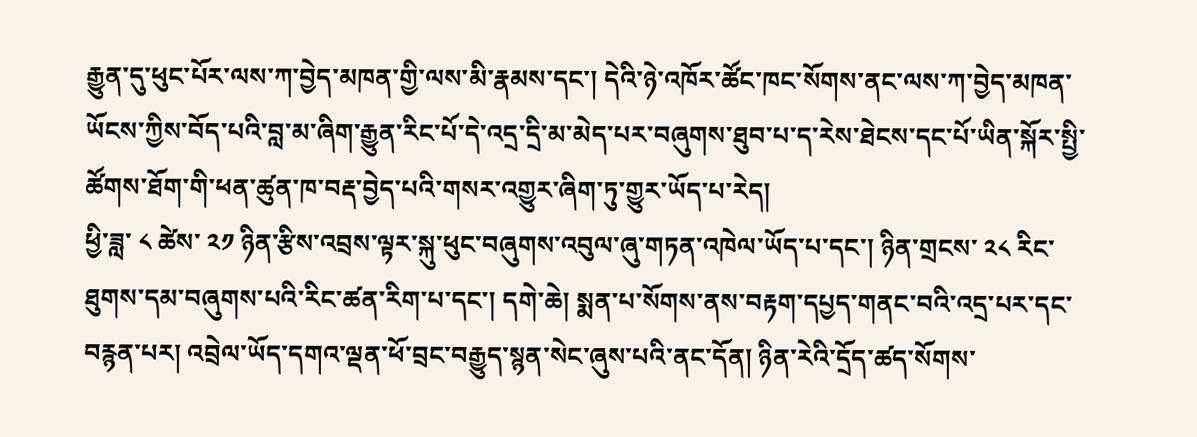རྒྱུན་དུ་ཕུང་པོར་ལས་ཀ་བྱེད་མཁན་གྱི་ལས་མི་རྣམས་དང་། དེའི་ཉེ་འཁོར་ཚོང་ཁང་སོགས་ནང་ལས་ཀ་བྱེད་མཁན་ཡོངས་ཀྱིས་བོད་པའི་བླ་མ་ཞིག་རྒྱུན་རིང་པོ་དེ་འདྲ་དྲི་མ་མེད་པར་བཞུགས་ཐུབ་པ་ད་རེས་ཐེངས་དང་པོ་ཡིན་སྐོར་སྤྱི་ཚོགས་ཐོག་གི་ཕན་ཚུན་ཁ་བརྡ་བྱེད་པའི་གསར་འགྱུར་ཞིག་ཏུ་གྱུར་ཡོད་པ་རེད།
ཕྱི་ཟླ་ ༨ ཚེས་ ༢༡ ཉིན་རྩིས་འབྲས་ལྟར་སྐུ་ཕུང་བཞུགས་འབུལ་ཞུ་གཏན་འཁེལ་ཡོད་པ་དང་། ཉིན་གྲངས་ ༢༨ རིང་ཐུགས་དམ་བཞུགས་པའི་རིང་ཚན་རིག་པ་དང་། དགེ་ཆེ། སྨན་པ་སོགས་ནས་བརྟག་དཔྱད་གནང་བའི་འདྲ་པར་དང་བརྙན་པར། འབྲེལ་ཡོད་དགའ་ལྡན་ཕོ་བྲང་བརྒྱུད་སྙན་སེང་ཞུས་པའི་ནང་དོན། ཉིན་རེའི་དྲོད་ཚད་སོགས་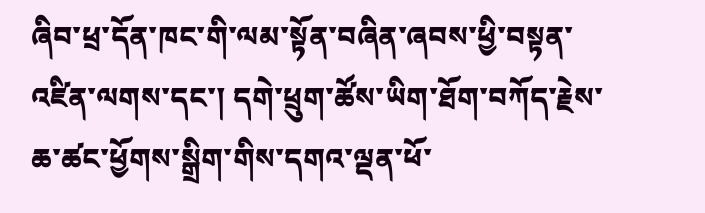ཞིབ་ཕྲ་དོན་ཁང་གི་ལམ་སྟོན་བཞིན་ཞབས་ཕྱི་བསྟན་འཛིན་ལགས་དང་། དགེ་ཕྲུག་ཚོས་ཡིག་ཐོག་བཀོད་རྗེས་ཆ་ཚང་ཕྱོགས་སྒྲིག་གིས་དགའ་ལྡན་ཕོ་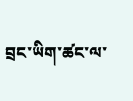བྲང་ཡིག་ཚང་ལ་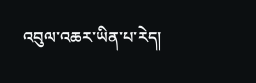འབུལ་འཆར་ཡིན་པ་རེད།